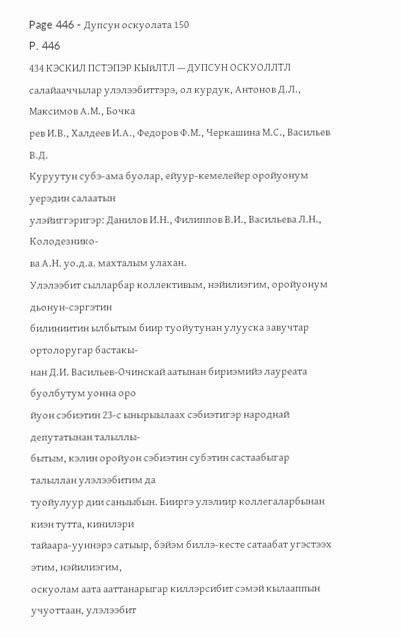Page 446 - Дупсун оскуолата 150
P. 446
434 КЭСКИЛ ПСТЭПЭР КЫйЛТЛ — ДУПСУН ОСКУОЛЛТЛ
салайааччылар улэлээбиттэрэ, ол курдук, Антонов Д.Л., Максимов А.М., Бочка
рев И.В., Халдеев И.А., Федоров Ф.М., Черкашина М.С., Васильев В.Д.
Куруутун субэ-ама буолар, ейуур-кемелейер оройуонум уерэдин салаатын
улэйиггэригэр: Данилов И.Н., Филиппов В.И., Васильева Л.Н., Колодезнико-
ва А.Н. уо.д.а. махталым улахан.
Улэлээбит сылларбар коллективым, нэйилиэгим, оройуонум дьонун-сэргэтин
билиниитин ылбытым биир туойутунан улууска завучтар ортолоругар бастакы-
нан Д.И. Васильев-Очинскай аатынан бириэмийэ лауреата буолбутум уонна оро
йуон сэбиэтин 23-с ынырыылаах сэбиэтигэр народнай депутатынан талыллы-
бытым, кэлин оройуон сэбиэтин субэтин састаабыгар талыллан улэлээбитим да
туойулуур дии саныыбын. Бииргэ улэлиир коллегаларбынан киэн тутта, кинилэри
тайаара-ууннэрэ сатыыр, бэйэм биллэ-кесте сатаабат угэстээх этим, нэйилиэгим,
оскуолам аата ааттанарыгар киллэрсибит сэмэй кылааппын учуоттаан, улэлээбит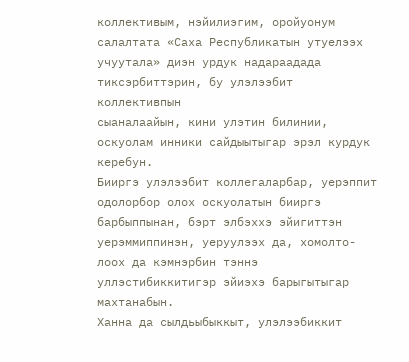коллективым, нэйилиэгим, оройуонум салалтата «Саха Республикатын утуелээх
учуутала» диэн урдук надараадада тиксэрбиттэрин, бу улэлээбит коллективпын
сыаналаайын, кини улэтин билинии, оскуолам инники сайдыытыгар эрэл курдук
керебун.
Бииргэ улэлээбит коллегаларбар, уерэппит одолорбор олох оскуолатын бииргэ
барбыппынан, бэрт элбэххэ эйигиттэн уерэммиппинэн, уеруулээх да, хомолто-
лоох да кэмнэрбин тэннэ уллэстибиккитигэр эйиэхэ барыгытыгар махтанабын.
Ханна да сылдьыбыккыт, улэлээбиккит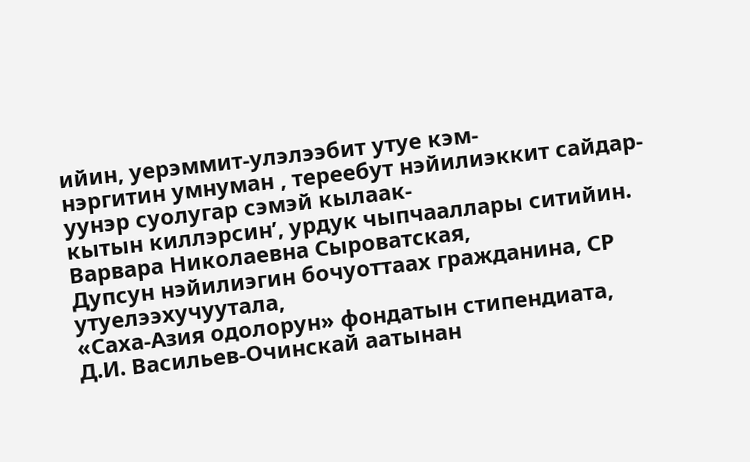ийин, уерэммит-улэлээбит утуе кэм-
нэргитин умнуман , тереебут нэйилиэккит сайдар-уунэр суолугар сэмэй кылаак-
кытын киллэрсин’, урдук чыпчааллары ситийин.
Варвара Николаевна Сыроватская,
Дупсун нэйилиэгин бочуоттаах гражданина, СР утуелээхучуутала,
«Саха-Азия одолорун» фондатын стипендиата,
Д.И. Васильев-Очинскай аатынан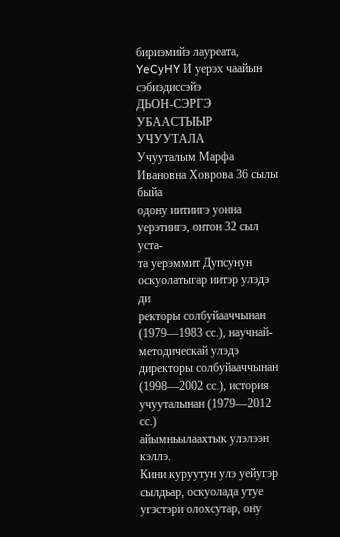бириэмийэ лауреата,
YeCyHY И уерэх чаайын сэбиэдиссэйэ
ДЬОН-СЭРГЭ УБААСТЫЫР УЧУУТАЛА
Учууталым Марфа Ивановна Ховрова 36 сылы быйа
одону иитиигэ уонна уерэтиигэ, онтон 32 сыл уста-
та уерэммит Дупсунун оскуолатыгар иитэр улэдэ ди
ректоры солбуйааччынан (1979—1983 сс.), научнай-
методическай улэдэ директоры солбуйааччынан
(1998—2002 сс.), история учууталынан (1979—2012 сс.)
айымньылаахтык улэлээн кэллэ.
Кини куруутун улэ уейугэр сылдьар, оскуолада утуе
угэстэри олохсутар, ону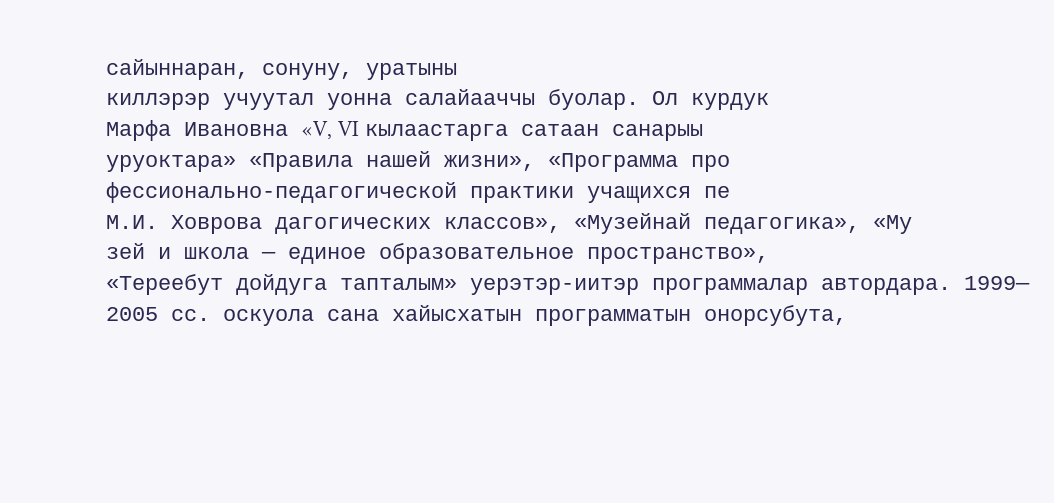сайыннаран, сонуну, уратыны
киллэрэр учуутал уонна салайааччы буолар. Ол курдук
Марфа Ивановна «V, VI кылаастарга сатаан санарыы
уруоктара» «Правила нашей жизни», «Программа про
фессионально-педагогической практики учащихся пе
М.И. Ховрова дагогических классов», «Музейнай педагогика», «Му
зей и школа — единое образовательное пространство»,
«Тереебут дойдуга тапталым» уерэтэр-иитэр программалар автордара. 1999—
2005 сс. оскуола сана хайысхатын программатын онорсубута,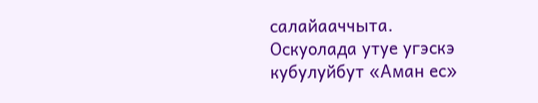салайааччыта.
Оскуолада утуе угэскэ кубулуйбут «Аман ес»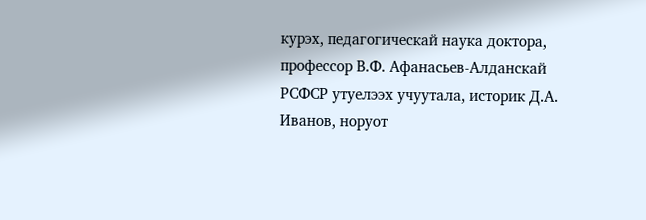курэх, педагогическай наука доктора,
профессор В.Ф. Афанасьев-Алданскай РСФСР утуелээх учуутала, историк Д.А.
Иванов, норуот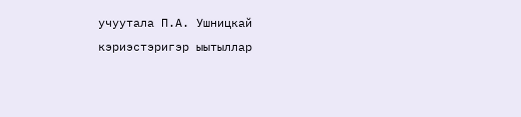учуутала П.А. Ушницкай кэриэстэригэр ыытыллар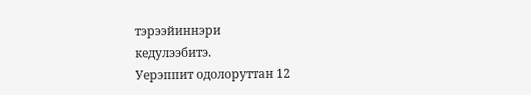тэрээйиннэри
кедулээбитэ.
Уерэппит одолоруттан 12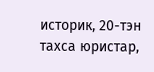историк, 20-тэн тахса юристар,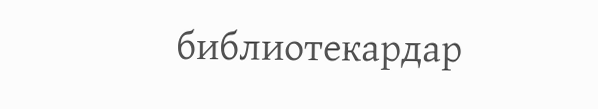библиотекардар